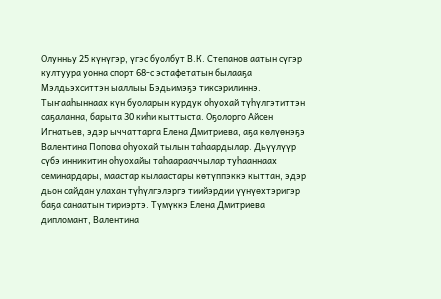Олунньу 25 күнүгэр, үгэс буолбут В.К. Степанов аатын сүгэр култуура уонна спорт 68-с эстафетатын былааҕа Мэлдьэхситтэн ыаллыы Бэдьимэҕэ тиксэрилиннэ.
Тыҥааһыннаах күн буоларын курдук оһуохай түһүлгэтиттэн саҕаланна, барыта 30 киһи кыттыста. Оҕолорго Айсен Игнатьев, эдэр ыччаттарга Елена Дмитриева, аҕа көлүөнэҕэ Валентина Попова оһуохай тылын таһаардылар. Дьүүлүүр сүбэ инникитин оһуохайы таһаарааччылар туһааннаах семинардары, маастар кылаастары көтүппэккэ кыттан, эдэр дьон сайдан улахан түһүлгэлэргэ тиийэрдии үүнүөхтэригэр баҕа санаатын тириэртэ. Түмүккэ Елена Дмитриева дипломант, Валентина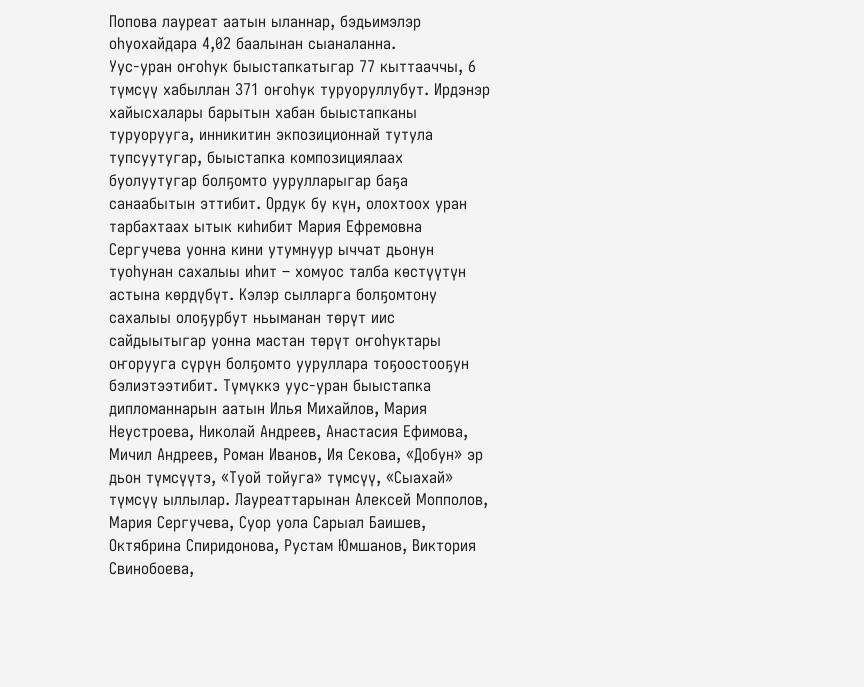Попова лауреат аатын ыланнар, бэдьимэлэр оһуохайдара 4,02 баалынан сыаналанна.
Уус-уран оҥоһук быыстапкатыгар 77 кыттааччы, 6 түмсүү хабыллан 371 оҥоһук туруоруллубут. Ирдэнэр хайысхалары барытын хабан быыстапканы туруорууга, инникитин экпозиционнай тутула тупсуутугар, быыстапка композициялаах буолуутугар болҕомто уурулларыгар баҕа санаабытын эттибит. Ордук бу күн, олохтоох уран тарбахтаах ытык киһибит Мария Ефремовна Сергучева уонна кини утумнуур ыччат дьонун туоһунан сахалыы иһит – хомуос талба көстүүтүн астына көрдүбүт. Кэлэр сылларга болҕомтону сахалыы олоҕурбут ньыманан төрүт иис сайдыытыгар уонна мастан төрүт оҥоһуктары оҥорууга сүрүн болҕомто ууруллара тоҕоостооҕун бэлиэтээтибит. Түмүккэ уус-уран быыстапка дипломаннарын аатын Илья Михайлов, Мария Неустроева, Николай Андреев, Анастасия Ефимова, Мичил Андреев, Роман Иванов, Ия Секова, «Добун» эр дьон түмсүүтэ, «Туой тойуга» түмсүү, «Сыахай» түмсүү ыллылар. Лауреаттарынан Алексей Мопполов, Мария Сергучева, Суор уола Сарыал Баишев, Октябрина Спиридонова, Рустам Юмшанов, Виктория Свинобоева,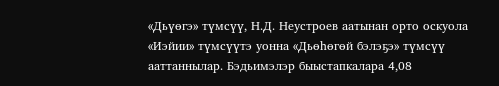«Дьүөгэ» түмсүү, Н.Д. Неустроев аатынан орто оскуола «Иэйии» түмсүүтэ уонна «Дьөһөгөй бэлэҕэ» түмсүү ааттаннылар. Бэдьимэлэр быыстапкалара 4,08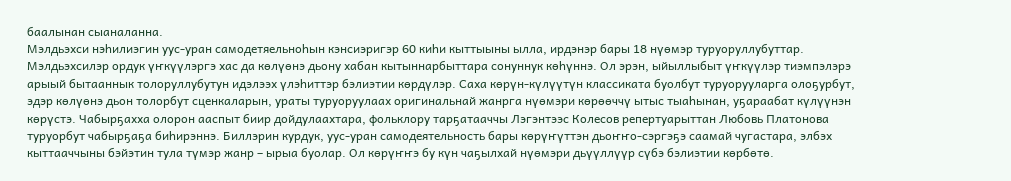баалынан сыаналанна.
Мэлдьэхси нэһилиэгин уус-уран самодетяельноһын кэнсиэригэр 60 киһи кыттыыны ылла, ирдэнэр бары 18 нүөмэр туруоруллубуттар. Мэлдьэхсилэр ордук үҥкүүлэргэ хас да көлүөнэ дьону хабан кытыннарбыттара сонуннук көһүннэ. Ол эрэн, ыйыллыбыт үҥкүүлэр тиэмпэлэрэ арыый бытааннык толоруллубутун идэлээх үлэһиттэр бэлиэтии көрдүлэр. Саха көрүн-күлүүтүн классиката буолбут туруорууларга олоҕурбут, эдэр көлүөнэ дьон толорбут сценкаларын, ураты туруоруулаах оригинальнай жанрга нүөмэри көрөөччү ытыс тыаһынан, уҕараабат күлүүнэн көрүстэ. Чабырҕахха олорон ааспыт биир дойдулаахтара, фольклору тарҕатааччы Лэгэнтээс Колесов репертуарыттан Любовь Платонова туруорбут чабырҕаҕа биһирэннэ. Биллэрин курдук, уус-уран самодеятельность бары көрүҥүттэн дьоҥҥо-сэргэҕэ саамай чугастара, элбэх кыттааччыны бэйэтин тула түмэр жанр – ырыа буолар. Ол көрүҥҥэ бу күн чаҕылхай нүөмэри дьүүллүүр сүбэ бэлиэтии көрбөтө.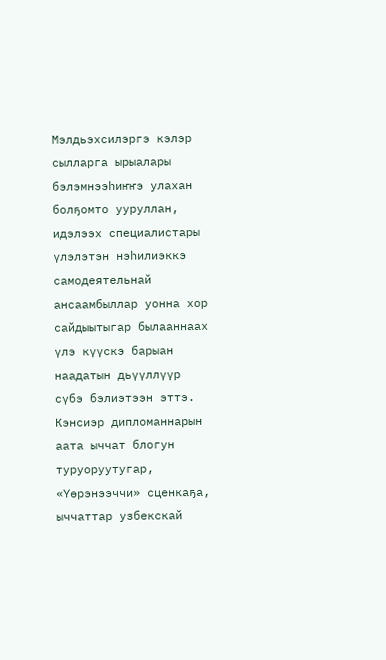Мэлдьэхсилэргэ кэлэр сылларга ырыалары бэлэмнээһиҥҥэ улахан болҕомто ууруллан, идэлээх специалистары үлэлэтэн нэһилиэккэ самодеятельнай ансаамбыллар уонна хор сайдыытыгар былааннаах үлэ күүскэ барыан наадатын дьүүллүүр сүбэ бэлиэтээн эттэ. Кэнсиэр дипломаннарын аата ыччат блогун туруоруутугар, «Үөрэнээччи» сценкаҕа, ыччаттар узбекскай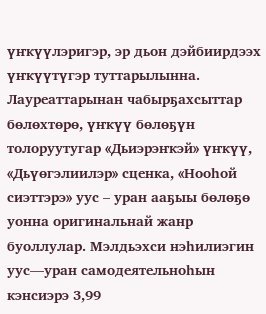үҥкүүлэригэр, эр дьон дэйбиирдээх үҥкүүтүгэр туттарылынна. Лауреаттарынан чабырҕахсыттар бөлөхтөрө, үҥкүү бөлөҕүн толоруутугар «Дьиэрэҥкэй» үҥкүү, «Дьүөгэлиилэр» сценка, «Нооһой сиэттэрэ» уус – уран ааҕыы бөлөҕө уонна оригинальнай жанр буоллулар. Мэлдьэхси нэһилиэгин уус—уран самодеятельноһын кэнсиэрэ 3,99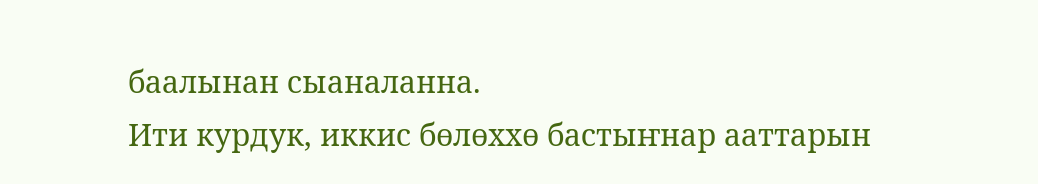баалынан сыаналанна.
Ити курдук, иккис бөлөххө бастыҥнар ааттарын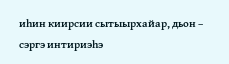иһин киирсии сытыырхайар, дьон – сэргэ интириэһэ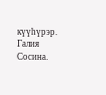күүһүрэр.
Галия Сосина.